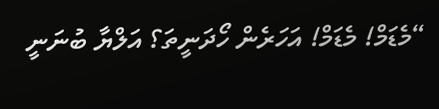“މެޑަމް! މެޑަމް! އަހަރެން ހޯދަނީތަ؟ އަލްޔާ ބުނަނީ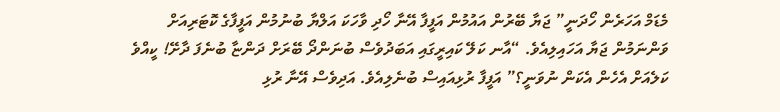މެޑަމް އަހަރެން ހޯދަނީ” ޖަޔާ ބޭރުން އައުމުން އަފީފާ އޭނާ ހޯދި ވާހަކަ އަލްޔާ ބުނުމުން އަފީފާގެ ކޮޓަރިއަށް ވަންނަމުން ޖަޔާ އަހައިލިއެވެ. “އާނ ކަލޭ ކައިރީގައި އަބަދުވެސް ބުނަންދޯ ބޭރަށް ދަންޏާ ބުނެފަ ދާށޭ! ކީއްވެ ކަލެއަށް އެހެން އެކަން ނުވަނީ؟” އަފީފާ ރުޅިއައިސް ބުނެލިއެވެ. އަދިވެސް އޭނާ ރުޅި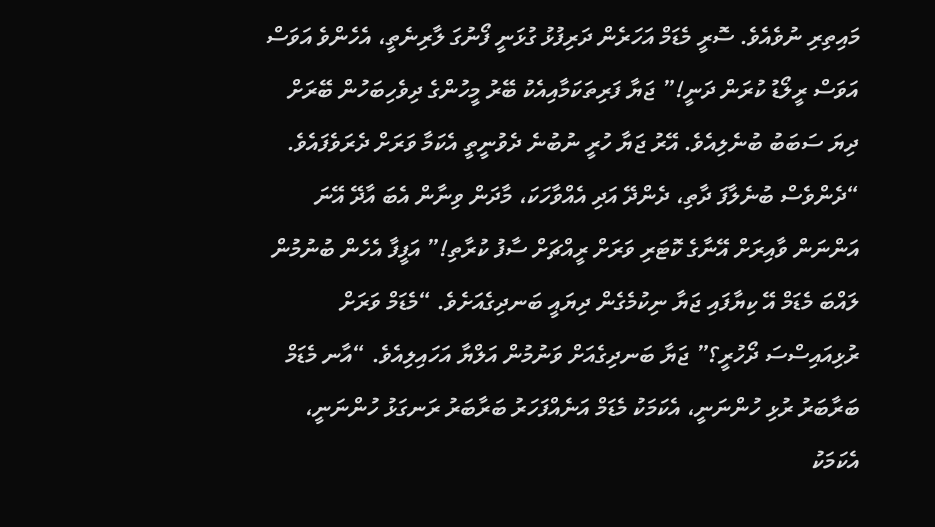މައިތިރި ނުވެއެވެ. ސޮރީ މެޑަމް އަހަރެން ދަރިފުޅު ގުޅަނީ ފޯނުގަ ލާރިނެތީ، އެހެންވެ އަވަސް އަވަސް ރީލޯޑު ކުރަން ދަނީ!” ޖަޔާ ފަރިތަކަމާއިއެކު ބޭރު މީހުންގެ ދިވެހިބަހުން ބޭރަށް ދިޔަ ސަބަބު ބުނެލިއެވެ. އޭރު ޖަޔާ ހުރީ ނުބުނެ ދެވުނީތީ އެކަމާ ވަރަށް ދެރަވެފައެވެ. “ދެންވެސް ބުނެލާފަ ދާތި، ދެންދޭ އަދި އެއްވާހަކަ، މާދަން ވިނާން އެބަ އާދޭ އޭނަ އަންނަން ވާއިރަށް އޭނާގެ ކޮޓަރި ވަރަށް ރީއްޗަށް ސާފު ކުރާތި!” އަފީފާ އެހެން ބުނުމުން ލައްބަ މެޑަމް އޭ ކިޔާފައި ޖަޔާ ނިކުމެގެން ދިޔައީ ބަނދިގެއަށެވެ. “މެޑަމް ވަރަށް ރުޅިއައިސްސަ ދޯހުރީ؟” ޖަޔާ ބަނދިގެއަށް ވަނުމުން އަލްޔާ އަހައިލިއެވެ. “އާނ މެޑަމް ބަރާބަރު ރުޅި ހުންނަނީ، އެކަމަކު މެޑަމް އަނެއްފަހަރު ބަރާބަރު ރަނގަޅު ހުންނަނީ، އެކަމަކު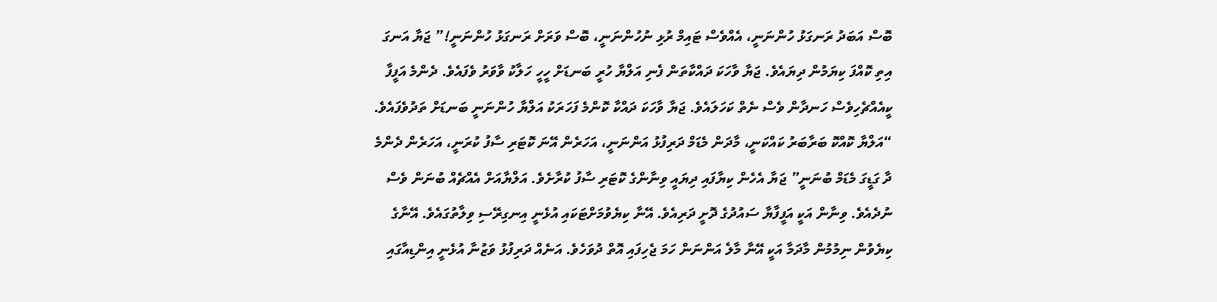ބޮސް އަބަދު ރަނގަޅު ހުންނަނީ، އެއްވެސް ޓައިމް ރުޅި ނުހުންނަނީ، ބޮސް ވަރަށް ރަނގަޅު ހުންނަނީ!” ޖަޔާ އަނގަ އިތި ކޮއްފަ ކިޔަމުން ދިޔައެވެ. ޖަޔާ ވާހަކަ ދައްކާތަން ފެނި އަލްޔާ ހުރީ ބަނޑަށް ހީހީ ހަލާކު ވާވަރު ވެފައެވެ. ދެންމެ އަފީފާ ކީއެއްޗެހިވެސް ހަނދާން ވެސް ނެތް ކަހަލައެވެ. ޖަޔާ ވާހަކަ ދައްކާ ކޮންމެ ފަހަރަކު އަލްޔާ ހުންނަނީ ބަނޑަށް ތަދުވެފައެވެ. “އަލްޔާ ކޮއްކޮ ބަރާބަރު ކައްކަނީ، މާދަން މެޑަމް ދަރިފުޅު އަންނަނީ، އަހަރެން އޭނަ ކޮޓަރި ސާފު ކުރަނީ، އަހަރެން ދެންމެ ދާ ގަޑީގަ މެޑަމް ބުނަނީ” ޖަޔާ އެހެން ކިޔާފައި ދިޔައީ ވިނާންގެ ކޮޓަރި ސާފު ކުރާށެވެ. އަލްޔާއަށް އެއްޗެއް ބުނަން ވެސް ނުދެއެވެ. ވިނާން އަކީ އަފީފާޔާ ސައުދުގެ ދޮށީ ދަރިއެވެ. އޭނާ ކިޔެވުމަށްޓަކައި އުޅެނީ އިނގިރޭސި ވިލާތުގައެވެ. އޭނާގެ ކިޔެވުން ނިމުމުން މާދަމާ އަކީ އޭނާ މާލެ އަންނަން ހަމަ ޖެހިފައި އޮތް ދުވަހެވެ. އަނެއް ދަރިފުޅު ވަޒުނާ އުޅެނީ އިންޑިއާގައި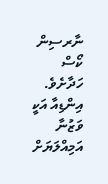ނާރސިން ކޯސް ހަދާށެވެ. އިންޑިއާ އަކީ ވަޒުނާ އަމިއްލަޔަށް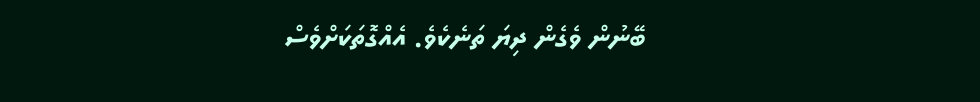ބޭނުން ވެގެން ދިޔަ ތަނެކެވެ. އެއްގޮތަކަށްވެސް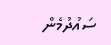ސައުދުމެން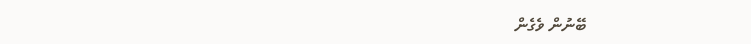ބޭނުން ވެގެން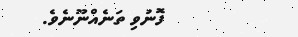ފޮނުވި ތަނެއްނޫނެވެ.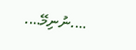….ނުނިމޭ….